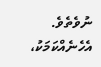ނުވެތެވެ. އެހެނެއްކަމަކު،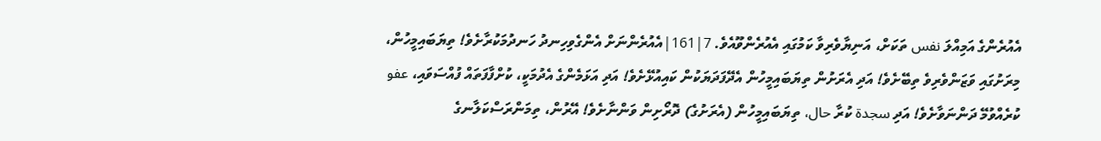އެއުރެންގެ އަމިއްލަ نفس ތަކަށް، އަނިޔާވެރިވާ ކަމުގައި އެއުރެންވޫއެވެ. 7|161|އެއުރެންނަށް އެންގެވިހިނދު ހަނދުމަކުރާށެވެ! ތިޔަބައިމީހުން، މިރަށުގައި ވަޒަންވެރިވެ ތިބޭށެވެ! އަދި އެރަށުން ތިޔަބައިމީހުން އެދޭފަދަޔަކުން ކައިއުޅޭށެވެ! އަދި އަޅަމެންގެ އެދުމަކީ، ކުށްފާފަތައް ފުއްސަވައި، عفو ކުރެއްވުމޭ ދަންނަވާށެވެ! އަދި سجدة ކުރާ حال، ތިޔަބައިމީހުން (އެރަށުގެ) ދޮރޯށިން ވަންނާށެވެ! އޭރުން، ތިމަންރަސްކަލާނގެ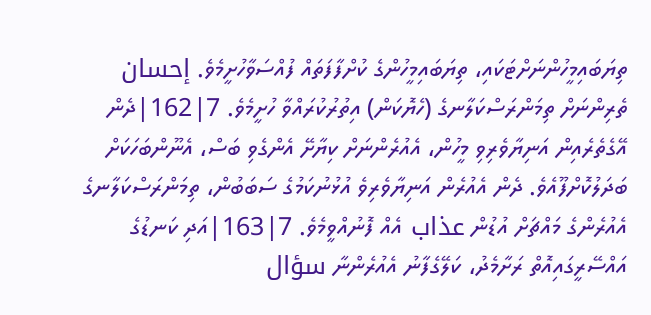ތިޔަބައިމީހުންނަށްޓަކައި، ތިޔަބައިމީހުންގެ ކުށްފާފަތައް ފުއްސަވާހުށީމެވެ. إحسان ތެރިންނަށް ތިމަންރަސްކަލާނގެ (ހެޔޮކަން) އިތުރުކުރައްވާ ހުށީމެވެ. 7|162|ދެން އޭގެތެރެއިން އަނިޔާވެރިވި މީހުން، އެއުރެންނަށް ކިޔާށޭ އެންގެވި ބަސް، އެނޫންބަހަކަށް ބަދަލުކޮށްފޫއެވެ. ދެން އެއުރެން އަނިޔާވެރިވެ އުޅުނުކަމުގެ ސަބަބުން، ތިމަންރަސްކަލާނގެ އެއުރެންގެ މައްޗަށް އުޑުން عذاب އެއް ފޮނުއްވީމެވެ. 7|163|އަދި ކަނޑުގެ އައްސޭރީގައިއޮތް ރަށާމެދު، ކަލޭގެފާނު އެއުރެންނާ سؤال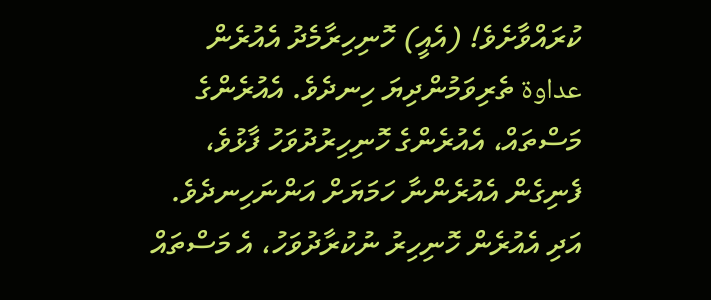ކުރައްވާށެވެ! (އެއީ) ހޮނިހިރާމެދު އެއުރެން عداوة ތެރިވަމުންދިޔަ ހިނދެވެ. އެއުރެންގެ މަސްތައް، އެއުރެންގެ ހޮނިހިރުދުވަހު ފާޅުވެ، ފެނިގެން އެއުރެންނާ ހަމަޔަށް އަންނަހިނދެވެ. އަދި އެއުރެން ހޮނިހިރު ނުކުރާދުވަހު، އެ މަސްތައް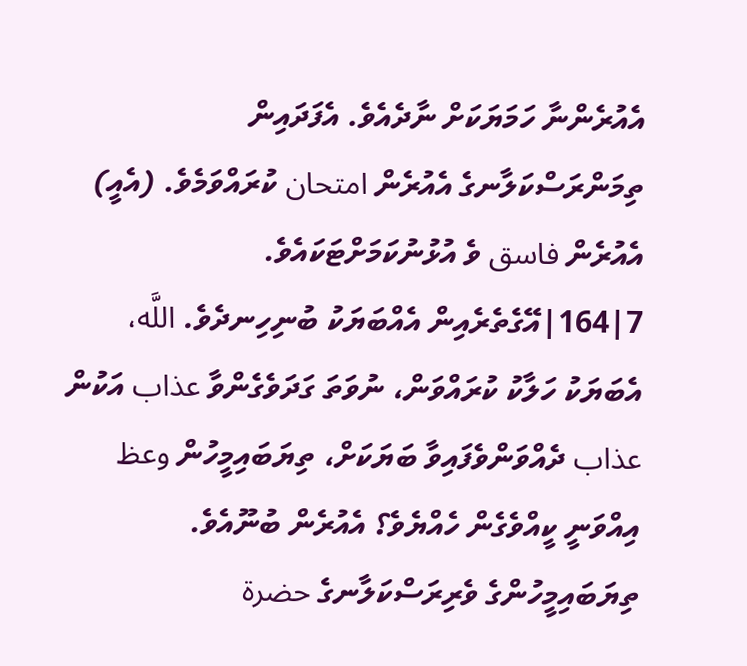އެއުރެންނާ ހަމަޔަކަށް ނާދެއެވެ. އެފަދައިން ތިމަންރަސްކަލާނގެ އެއުރެން امتحان ކުރައްވަމެވެ. (އެއީ) އެއުރެން فاسق ވެ އުޅުނުކަމަށްޓަކައެވެ. 7|164|އޭގެތެރެއިން އެއްބަޔަކު ބުނިހިނދެވެ. اللَّه، އެބަޔަކު ހަލާކު ކުރައްވަން، ނުވަތަ ގަދަވެގެންވާ عذاب އަކުން عذاب ދެއްވަންވެފައިވާ ބަޔަކަށް، ތިޔަބައިމީހުން وعظ އިއްވަނީ ކީއްވެގެން ހެއްޔެވެ؟ އެއުރެން ބުނޫއެވެ. ތިޔަބައިމީހުންގެ ވެރިރަސްކަލާނގެ حضرة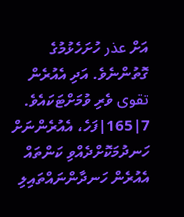އަށް عذر ހުށަހެޅުމުގެ ގޮތުންނެވެ. އަދި އެއުރެން تقوى ވެރި ވުމަށްޓަކައެވެ. 7|165|ފަހެ، އެއުރެންނަށް ހަނދުމަކޮށްދެއްވި ކަންތައް އެއުރެން ހަނދާންނައްތައިލި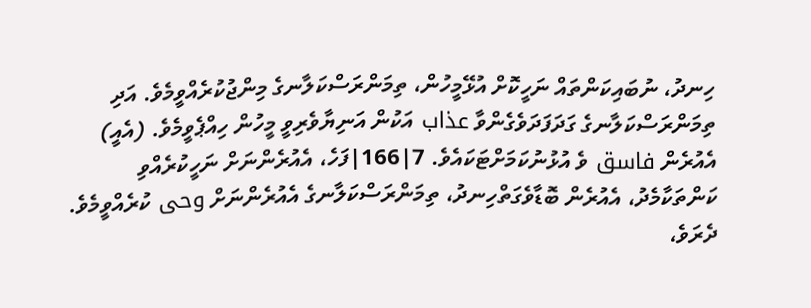ހިނދު، ނުބައިކަންތައް ނަހީކޮށް އުޅޭމީހުން، ތިމަންރަސްކަލާނގެ މިންޖުކުރެއްވީމެވެ. އަދި ތިމަންރަސްކަލާނގެ ގަދަފަދަވެގެންވާ عذاب އަކުން އަނިޔާވެރިވީ މީހުން ހިއްޕެވީމެވެ. (އެއީ) އެއުރެން فاسق ވެ އުޅުނުކަމަށްޓަކައެވެ. 7|166|ފަހެ، އެއުރެންނަށް ނަހީކުރެއްވި ކަންތަކާމެދު، އެއުރެން ބޮޑާވެގަތްހިނދު، ތިމަންރަސްކަލާނގެ އެއުރެންނަށް وحى ކުރެއްވީމެވެ. ދެރަވެ،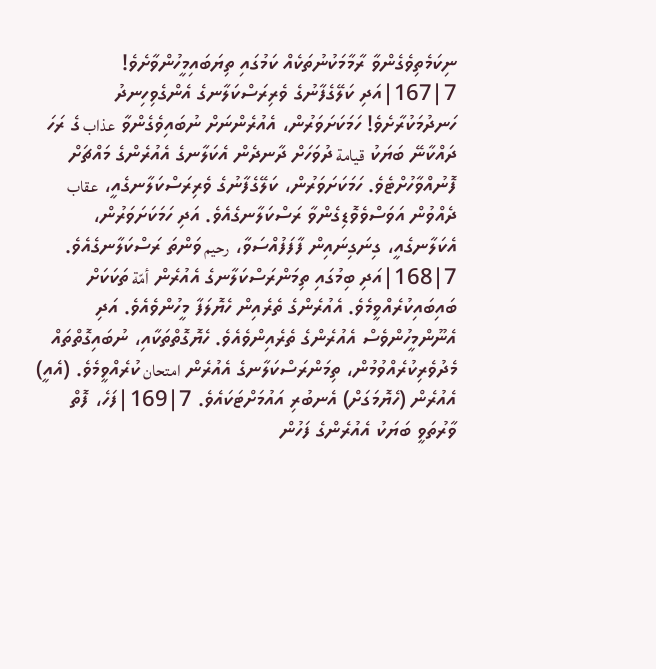ނިކަމެތިވެގެންވާ ރާމާމަކުނުތަކެއް ކަމުގައި ތިޔަބައިމީހުންވާށެވެ! 7|167|އަދި ކަލޭގެފާނުގެ ވެރިރަސްކަލާނގެ އެންގެވިހިނދު ހަނދުމަކުރާށެވެ! ހަމަކަށަވަރުން، އެއުރެންނަށް ނުބައިވެގެންވާ عذاب ގެ ރަހަ ދައްކާނޭ ބަޔަކު قيامة ދުވަހަށް ދާނދެން އެކަލާނގެ އެއުރެންގެ މައްޗަށް ފޮނުއްވާހުށްޓެވެ. ހަމަކަށަވަރުން، ކަލޭގެފާނުގެ ވެރިރަސްކަލާނގެއީ، عقاب ދެއްވުން އަވަސްވެވޮޑިގެންވާ ރަސްކަލާނގެއެވެ. އަދި ހަމަކަށަވަރުން، އެކަލާނގެއީ، ގިނަގިނައިން ފާފަފުއްސަވާ، رحيم ވަންތަ ރަސްކަލާނގެއެވެ. 7|168|އަދި ބިމުގައި ތިމަންރަސްކަލާނގެ އެއުރެން أمّة ތަކަކަށް ބައިބައިކުރެއްވީމެވެ. އެއުރެންގެ ތެރެއިން ހެޔޮލަފާ މީހުންވެއެވެ. އަދި އެނޫންމީހުންވެސް އެއުރެންގެ ތެރެއިންވެއެވެ. ހެޔޮގޮތްތަކާއި، ނުބައިގޮތްތައް މެދުވެރިކުރެއްވުމުން، ތިމަންރަސްކަލާނގެ އެއުރެން امتحان ކުރެއްވީމެވެ. (އެއީ) އެއުރެން (ހެޔޮމަގަށް) އެނބުރި އައުމަށްޓަކައެވެ. 7|169|ފަހެ، ފޮތް ވާރުތަވީ ބަޔަކު އެއުރެންގެ ފަހުން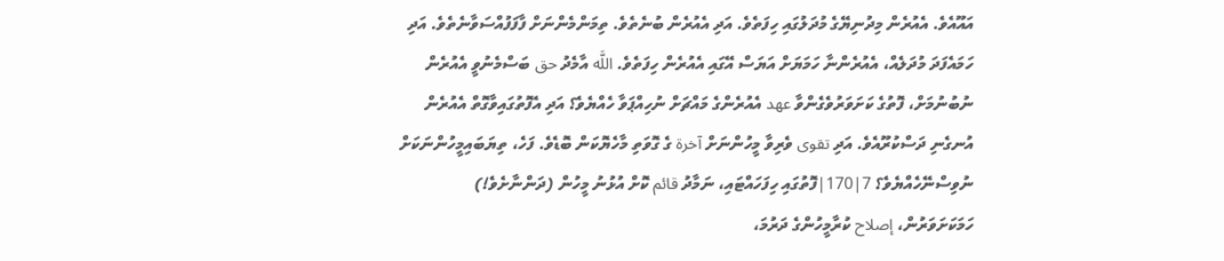އައޫއެވެ. އެއުރެން މިދުނިޔޭގެ މުދަލުގައި ހިފަތެވެ. އަދި އެއުރެން ބުނެތެވެ. ތިމަންމެންނަށް ފާފަފުއްސަވާނެތެވެ. އަދި ހަމައެފަދަ މުދަލެއް، އެއުރެންނާ ހަމަޔަށް އަޔަސް އޭގައި އެއުރެން ހިފަތެވެ. اللَّه އާމެދު حق ބަސްމެނުވީ އެއުރެން ނުބުނުމަށް، ފޮތުގެ ކަށަވަރުވެގެންވާ عهد އެއުރެންގެ މައްޗަށް ނުހިއްޕަވާ ހެއްޔެވެ؟ އަދި އެފޮތުގައިވާގޮތް އެއުރެން އުނގެނި ދަސްކުރޫއެވެ. އަދި تقوى ވެރިވާ މީހުންނަށް آخرة ގެ ގޮވަތި މާހެޔޮކަން ބޮޑެވެ. ފަހެ، ތިޔަބައިމީހުންނަކަށް ނުވިސްނޭހެއްޔެވެ؟ 7|170|ފޮތުގައި ހިފަހައްޓައި، ނަމާދު قائم ކޮށް އުޅުނު މީހުން (ދަންނާށެވެ!) ހަމަކަށަވަރުން، إصلاح ކުރާމީހުންގެ ދަރުމަ،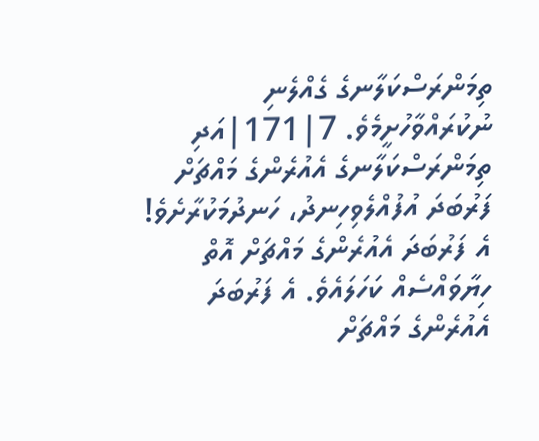ތިމަންރަސްކަލާނގެ ގެއްލެނި ނުކުރައްވާހުށީމެވެ. 7|171|އަދި ތިމަންރަސްކަލާނގެ އެއުރެންގެ މައްޗަށް ފަރުބަދަ އުފުއްލެވިހިނދު، ހަނދުމަކުރާށެވެ! އެ ފަރުބަދަ އެއުރެންގެ މައްޗަށް އޮތް ހިޔާވައްސެއް ކަހަލައެވެ. އެ ފަރުބަދަ އެއުރެންގެ މައްޗަށް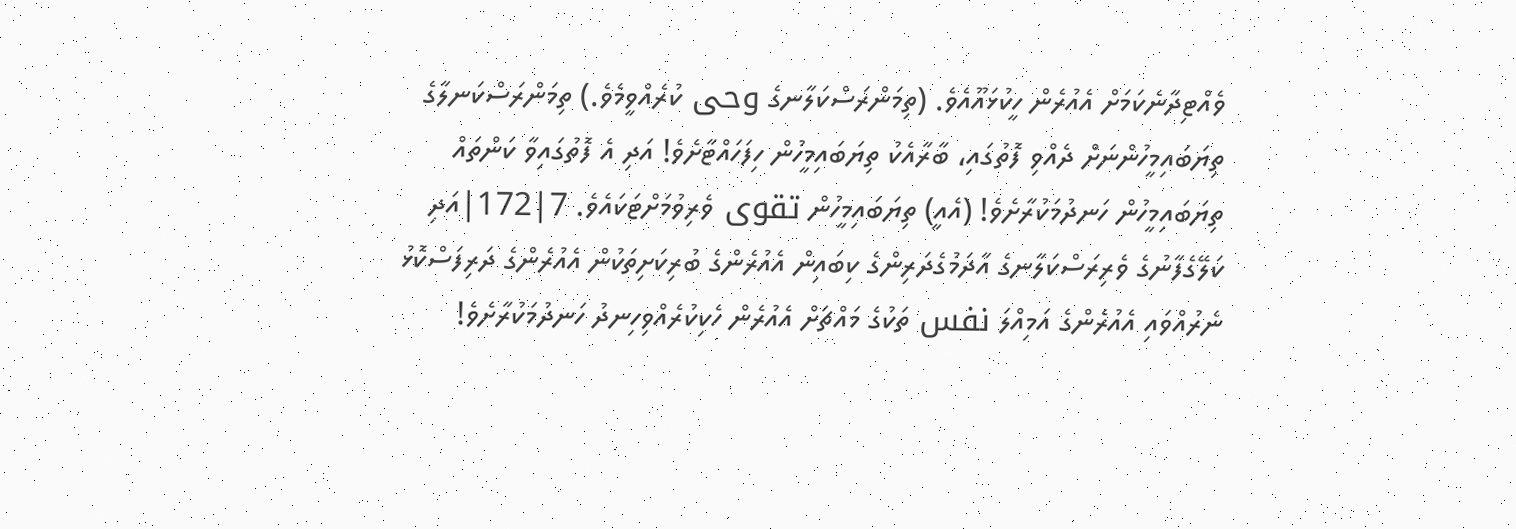ވެއްޓިދާނެކަމަށް އެއުރެން ހީކުޅައޫއެވެ. (ތިމަންރަސްކަލާނގެ وحى ކުރެއްވީމެވެ.) ތިމަންރަސްކަނލާގެ ތިޔަބައިމީހުންނަށް ދެއްވި ފޮތުގައި، ބާރާއެކު ތިޔަބައިމީހުން ހިފަހައްޓާށެވެ! އަދި އެ ފޮތުގައިވާ ކަންތައް ތިޔަބައިމީހުން ހަނދުމަކުރާށެވެ! (އެއީ) ތިޔަބައިމީހުން تقوى ވެރިވުމަށްޓަކައެވެ. 7|172|އަދި ކަލޭގެފާނުގެ ވެރިރަސްކަލާނގެ އާދަމުގެދަރިންގެ ކިބައިން އެއުރެންގެ ބުރިކަށިތަކުން އެއުރެންގެ ދަރިފަސްކޮޅު ނެރުއްވައި އެއުރެންގެ އަމިއްލަ نفس ތަކުގެ މައްޗަށް އެއުރެން ހެކިކުރެއްވިހިނދު ހަނދުމަކުރާށެވެ!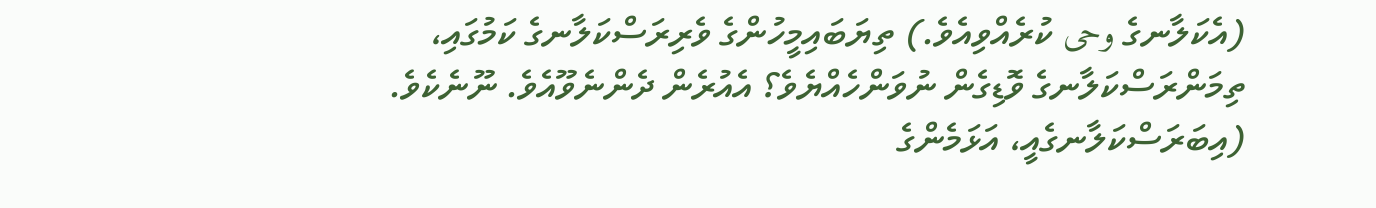(އެކަލާނގެ وحى ކުރެއްވިއެވެ.) ތިޔަބައިމީހުންގެ ވެރިރަސްކަލާނގެ ކަމުގައި، ތިމަންރަސްކަލާނގެ ވޮޑިގެން ނުވަންހެއްޔެވެ؟ އެއުރެން ދެންނެވޫއެވެ. ނޫނެކެވެ. (އިބަރަސްކަލާނގެއީ، އަޅަމެންގެ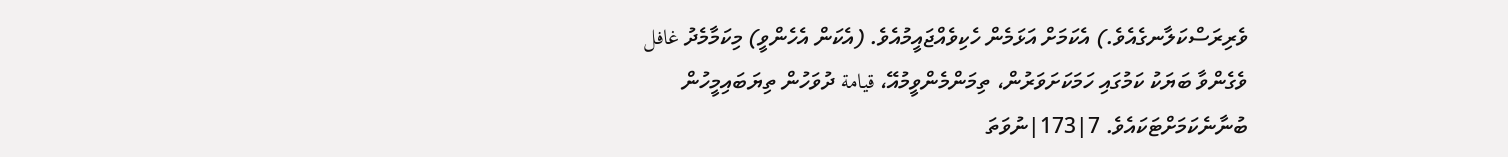ވެރިރަސްކަލާނގެއެވެ.) އެކަމަށް އަޅަމެން ހެކިވެއްޖައީމުއެވެ. (އެކަން އެހެންވީ) މިކަމާމެދު غافل ވެގެންވާ ބަޔަކު ކަމުގައި ހަމަކަށަވަރުން، ތިމަންމެންވީމުއޭ، قيامة ދުވަހުން ތިޔަބައިމީހުން ބުނާނެކަމަށްޓަކައެވެ. 7|173|ނުވަތަ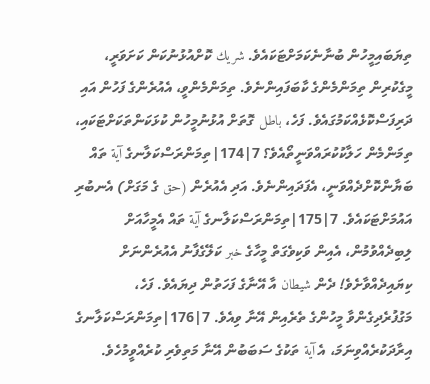ތިޔަބައިމީހުން ބުނާނެކަމަށްޓަކައެވެ. شريك ކޮށްއުޅުނުކަން ކަށަވަރީ، މީގެކުރިން ތިމަންމެންގެ ކާބަފައިންނެވެ. ތިމަންމެންވީ، އެއުރެންގެ ފަހުން އައި ދަރިފަސްކޮޅެއްކަމުގައެވެ. ފަހެ، باطل ގޮތަށް އުޅުނުމީހުން ކުޅަކަންތަކަށްޓަކައި، ތިމަންމެން ހަލާކުކުރައްވަނީތޯއެވެ؟ 7|174|ތިމަންރަސްކަލާނގެ آية ތައް ބަޔާންކޮށްދެއްވަނީ، އެފަދައިންނެވެ. އަދި އެއުރެން (حق ގެ މަގަށް) އެނބުރި އައުމަށްޓަކައެވެ. 7|175|ތިމަންރަސްކަލާނގެ آية ތައް އެމީހާއަށް ލިބިދެއްވުމުން، އެއިން ވަކިވެގަތް މީހާގެ خبر ކަލޭގެފާނު އެއުރެންނަށް ކިޔައިދެއްވާށެވެ! ދެން شيطان އާ އޭނާގެ ފަހަތުން ދިޔައެވެ. ފަހެ، މަގުފުރެދިގެންވާ މީހުންގެ ތެރެއިން އޭނާ ވިއެވެ. 7|176|ތިމަންރަސްކަލާނގެ އިރާދަކުރެއްވިނަމަ، އެ آية ތަކުގެ ސަބަބުން އޭނާ މަތިވެރި ކުރެއްވީމުހެވެ.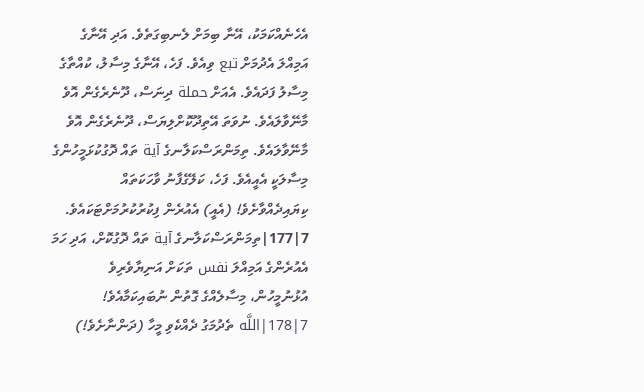އެހެނެއްކަމަކު، އޭނާ ބިމަށް ލެނބިގަތެވެ. އަދި އޭނާގެ އަމިއްލަ އެދުމަށް تبع ވިއެވެ. ފަހެ، އޭނާގެ މިސާލު، ކުއްތާގެ މިސާލު ފަދައެވެ. އެއަށް حملة ދިނަސް، ދޫނެރެގެން އޮވެ މާނޭވާލައެވެ. ނުވަތަ އޭތިދޫކޮށްލިޔަސް، ދޫނެރެގެން އޮވެ މާނޭވާލައެވެ. ތިމަންރަސްކަލާނގެ آية ތައް ދޮގުކުޅަމީހުންގެ މިސާލަކީ އެއީއެވެ. ފަހެ، ކަލޭގެފާނު ވާހަކަތައް ކިޔައިދެއްވާށެވެ! (އެއީ) އެއުރެން ފިކުރުކުރުމަށްޓަކައެވެ. 7|177|ތިމަންރަސްކަލާނގެ آية ތައް ދޮގުކޮށް، އަދި ހަމަ އެއުރެންގެ އަމިއްލަ نفس ތަކަށް އަނިޔާވެރިވެ އުޅުނުމީހުން، މިސާލެއްގެ ގޮތުން ނުބައިކަމާއެވެ! 7|178|اللَّه ތެދުމަގު ދެއްކެވި މީހާ (ދަންނާށެވެ!)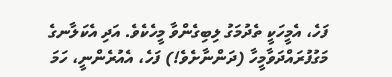ފަހެ، އެމީހަކީ ތެދުމަގު ލިބިގެންވާ މީހެކެވެ. އަދި އެކަލާނގެ މަގުފުރައްދަވާމީހާ (ދަންނާށެވެ!) ފަހެ، އެއުރެންނީ، ހަމަ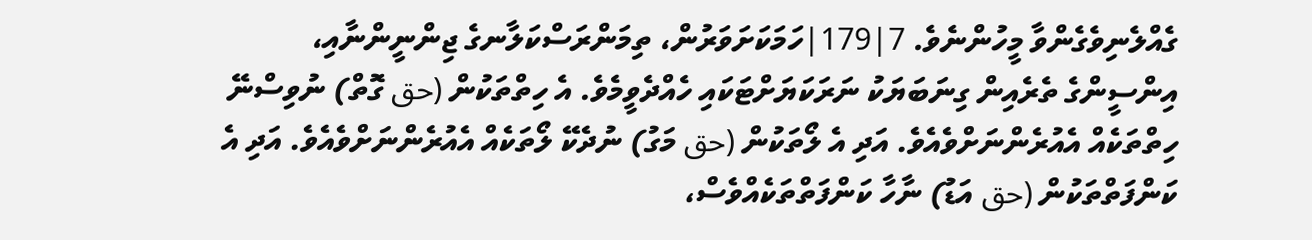ގެއްލެނިވެގެންވާ މީހުންނެވެ. 7|179|ހަމަކަށަވަރުން، ތިމަންރަސްކަލާނގެ ޖިންނީންނާއި، އިންސީންގެ ތެރެއިން ގިނަބަޔަކު ނަރަކަޔަށްޓަކައި ހެއްދެވީމެވެ. އެ ހިތްތަކުން (حق ގޮތް) ނުވިސްނޭ ހިތްތަކެއް އެއުރެންނަށްވެއެވެ. އަދި އެ ލޯތަކުން (حق މަގު) ނުދެކޭ ލޯތަކެއް އެއުރެންނަށްވެއެވެ. އަދި އެ ކަންފަތްތަކުން (حق އަޑު) ނާހާ ކަންފަތްތަކެއްވެސް،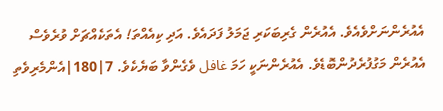އެއުރެންނަށްވެއެވެ. އެއުރެން ގެރިބަކަރި ޖަމަލު ފަދައެވެ. އަދި ކިއެއްތަ! އެތަކެއްޗަށް ވުރެވެސް އެއުރެން މަގުފުރެދުންބޮޑެވެ. އެއުރެންނަކީ ހަމަ غافل ވެގެންވާ ބަޔެކެވެ. 7|180|އެންމެރިވެތި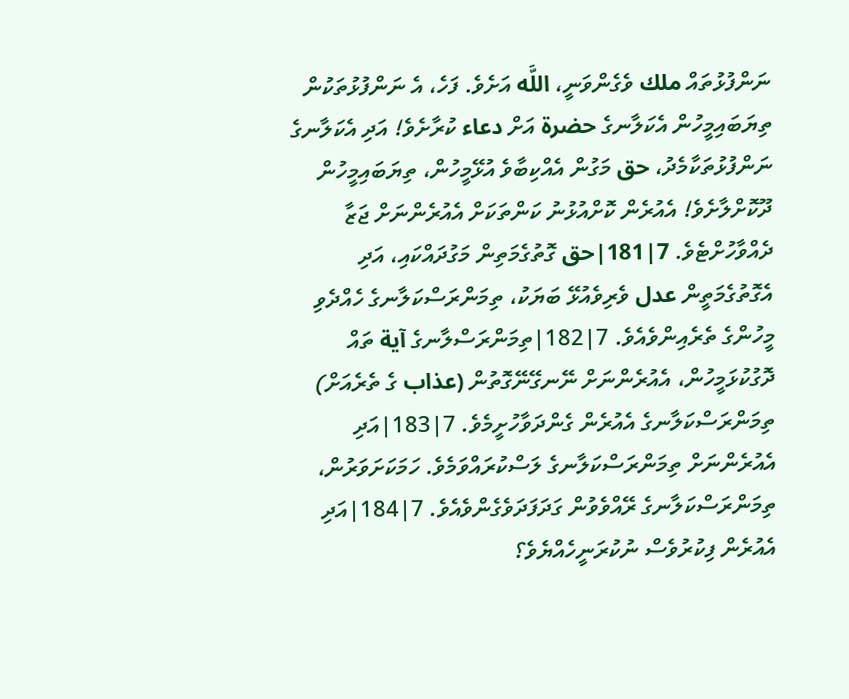ނަންފުޅުތައް ملك ވެގެންވަނީ، اللَّه އަށެވެ. ފަހެ، އެ ނަންފުޅުތަކުން ތިޔަބައިމީހުން އެކަލާނގެ حضرة އަށް دعاء ކުރާށެވެ! އަދި އެކަލާނގެ ނަންފުޅުތަކާމެދު، حق މަގުން އެއްކިބާވެ އުޅޭމީހުން، ތިޔަބައިމީހުން ދޫކޮށްލާށެވެ! އެއުރެން ކޮށްއުޅުނު ކަންތަކަށް އެއުރެންނަށް ޖަޒާ ދެއްވާހުށްޓެވެ. 7|181|حق ގޮތުގެމަތިން މަގުދައްކައި، އަދި އެގޮތުގެމަތީން عدل ވެރިވެއުޅޭ ބަޔަކު، ތިމަންރަސްކަލާނގެ ހެއްދެވި މީހުންގެ ތެރެއިންވެއެވެ. 7|182|ތިމަންރަސްލާނގެ آية ތައް ދޮގުކުޅަމީހުން، އެއުރެންނަށް ނޭނގޭނޭގޮތުން (عذاب ގެ ތެރެއަށް) ތިމަންރަސްކަލާނގެ އެއުރެން ގެންދަވާހުށީމެވެ. 7|183|އަދި އެއުރެންނަށް ތިމަންރަސްކަލާނގެ ލަސްކުރައްވަމެވެ. ހަމަކަށަވަރުން، ތިމަންރަސްކަލާނގެ ރޭއްވެވުން ގަދަފަދަވެގެންވެއެވެ. 7|184|އަދި އެއުރެން ފިކުރުވެސް ނުކުރަނީހެއްޔެވެ؟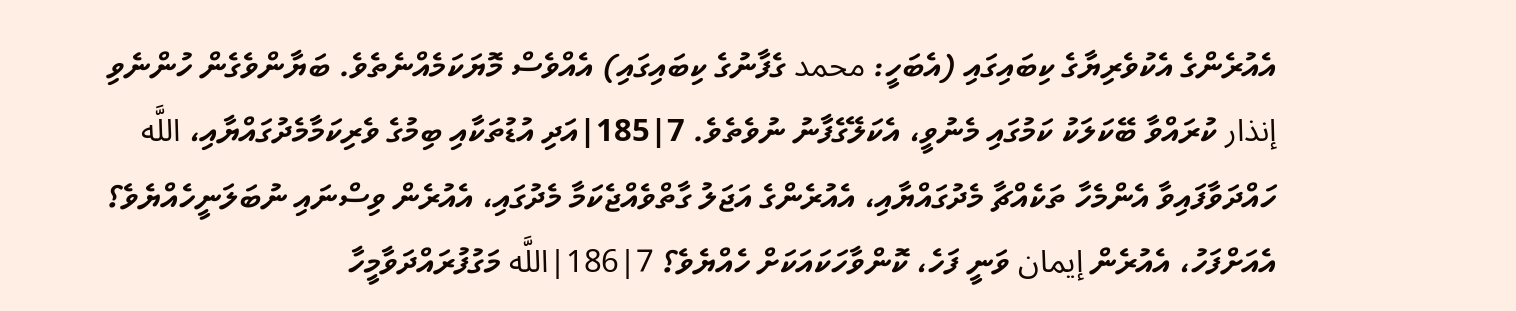އެއުރެންގެ އެކުވެރިޔާގެ ކިބައިގައި (އެބަހީ: محمد ގެފާނުގެ ކިބައިގައި) އެއްވެސް މޮޔަކަމެއްނެތެވެ. ބަޔާންވެގެން ހުންނެވި إنذار ކުރައްވާ ބޭކަލަކު ކަމުގައި މެނުވީ، އެކަލޭގެފާނު ނުވެތެވެ. 7|185|އަދި އުޑުތަކާއި ބިމުގެ ވެރިކަމާމެދުގައްޔާއި، اللَّه ހައްދަވާފައިވާ އެންމެހާ ތަކެއްޗާ މެދުގައްޔާއި، އެއުރެންގެ އަޖަލު ގާތްވެއްޖެކަމާ މެދުގައި، އެއުރެން ވިސްނައި ނުބަލަނީހެއްޔެވެ؟ އެއަށްފަހު، އެއުރެން إيمان ވަނީ ފަހެ، ކޮންވާހަކައަކަށް ހެއްޔެވެ؟ 7|186|اللَّه މަގުފުރައްދަވާމީހާ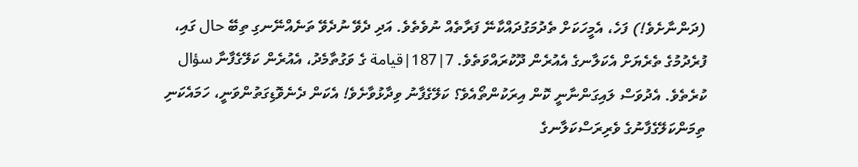(ދަންނާށެވެ!) ފަހެ، އެމީހަކަށް ތެދުމަގުދައްކާނޭ ފަރާތެއް ނުވެތެވެ. އަދި ދެވޭ ނުދެވޭ ތަނެއްނޭނގި ތިބޭ حال ގައި، ފުރެދުމުގެ ތެރެޔަށް އެކަލާނގެ އެއުރެން ދޫކުރައްވަތެވެ. 7|187|قيامة ގެ ވަގުތާމެދު، އެއުރެން ކަލޭގެފާނާ سؤال ކުރެތެވެ. އެދުވަސް ލައިގަންނާނީ ކޮން އިރަކުންތޯއެވެ؟ ކަލޭގެފާނު ވިދާޅުވާށެވެ! އެކަން ދެނެވޮޑިގަތުންވަނީ، ހަމައެކަނި ތިމަންކަލޭގެފާނުގެ ވެރިރަސްކަލާނގެ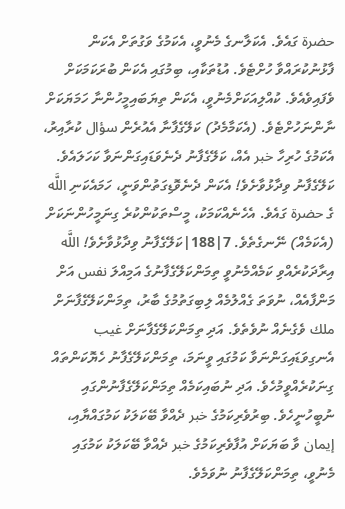حضرة ގައެވެ. އެކަލާނގެ މެނުވީ، އެކަމުގެ ވަގުތަށް އެކަން ފާޅުނުކުރައްވާ ހުށްޓެވެ. އުޑުތަކާއި، ބިމުގައި އެކަން ބުރަކަމަކަށް ވެފައިވެއެވެ. ކުއްލިއަކަށްމެނުވީ، އެކަން ތިޔަބައިމީހުންނާ ހަމަޔަކަށް ނާންނަހުށްޓެވެ. (އެކަމާމެދު) ކަލޭގެފާނާ އެއުރެން سؤال ކުރާއިރު، އެކަމުގެ ހުރިހާ خبر އެއް، ކަލޭގެފާނު ދެނެވަޑައިގަންނަވާ ކަހަލައެވެ. ކަލޭގެފާނު ވިދާޅުވާށެވެ! އެކަން ދެނެވޮޑިގަތުންވަނީ، ހަމައެކަނި اللَّه ގެ حضرة ގައެވެ. އެހެނެއްކަމަކު، މީސްތަކުންކުރެ ގިނަމީހުންނަކަށް (އެކަމެއް) ނޭނގެތެވެ. 7|188|ކަލޭގެފާނު ވިދާޅުވާށެވެ! اللَّه އިރާދަކުރެއްވި ކަމެއްމެނުވީ ތިމަންކަލޭގެފާނުގެ އަމިއްލަ نفس އަށް މަންފާއެއް، ނުވަތަ ގެއްލުމެއް ލިބިގަތުމުގެ ބާރު، ތިމަންކަލޭގެފާނަށް ملك ވެގެނެއް ނުވެތެވެ. އަދި ތިމަންކަލޭގެފާނަށް غيب އެނގިވަޑައިގަންނަވާ ކަމުގައި ވީނަމަ، ތިމަންކަލޭގެފާނު ހެޔޮކަންތައް ގިނަކުރެއްވީމުހެވެ. އަދި ނުބައިކަމެއް ތިމަންކަލޭގެފާނުންގައި ނުބީހުނީހެވެ. ބިރުވެރިކަމުގެ خبر ދެއްވާ ބޭކަލަކު ކަމުގައްޔާއި، إيمان ވާ ބަޔަކަށް އުފާވެރިކަމުގެ خبر ދެއްވާ ބޭކަލަކު ކަމުގައި މެނުވީ، ތިމަންކަލޭގެފާނު ނުވަމެވެ.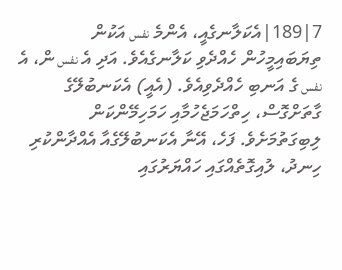7|189|އެކަލާނގެއީ، އެންމެ نفس އަކުން ތިޔަބައިމީހުން ހެއްދެވި ކަލާނގެއެވެ. އަދި އެ نفس ން، އެ نفس ގެ އަނބި ހެއްދެވިއެވެ. (އެއީ) އެކަނބުލޭގެ ގާތަށްގޮސް، ހިތްހަމަޖެހުމާއި ހަމަހިމޭންކަން ލިބިގަތުމަށެވެ. ފަހެ، އޭނާ އެކަނބުލޭގެއާ އެއްދާންކުރި ހިނދު، ލުއިގޮތެއްގައި ހައްޔަރުގައި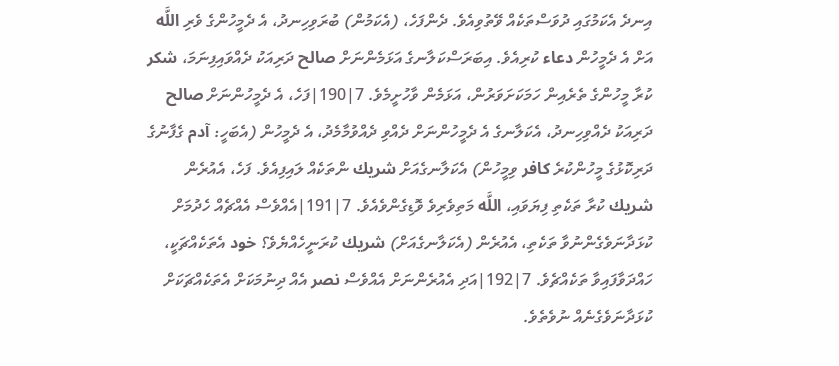އިނދެ އެކަމުގައި ދުވަސްތަކެއް ވޭތުވިއެވެ. ދެންފަހެ، (އެކަމުން) ބުރަވިހިނދު، އެ ދެމީހުންގެ ވެރި اللَّه އަށް އެ ދެމީހުން دعاء ކުރިއެވެ. އިބަރަސްކަލާނގެ އަޅަމެންނަށް صالح ދަރިއަކު ދެއްވައިފިނަމަ، شكر ކުރާ މީހުންގެ ތެރެއިން ހަމަކަށަވަރުން، އަޅަމެން ވާހުށީމެވެ. 7|190|ފަހެ، އެ ދެމީހުންނަށް صالح ދަރިއަކު ދެއްވިހިނދު، އެކަލާނގެ އެ ދެމީހުންނަށް ދެއްވި ދެއްވުމާމެދު، އެ ދެމީހުން (އެބަހީ: آدم ގެފާނުގެ ދަރިކޮޅުގެ މީހުންކުރެ كافر ވިމީހުން) އެކަލާނގެއަށް شريك ންތަކެއް ލައިފިއެވެ. ފަހެ، އެއުރެން شريك ކުރާ ތަކެތި ފިޔަވައި، اللَّه މަތިވެރިވެ ވޮޑިގެންވެއެވެ. 7|191|އެއްވެސް އެއްޗެއް ހެދުމަށް ކުޅަދާނަވެގެންނުވާ ތަކެތި، އެއުރެން (އެކަލާނގެއަށް) شريك ކުރަނީހެއްޔެވެ؟ خود އެތަކެއްޗަކީ، ހައްދަވާފައިވާ ތަކެއްޗެވެ. 7|192|އަދި އެއުރެންނަށް އެއްވެސް نصر އެއް ދިނުމަކަށް އެތަކެއްޗަކަށް ކުޅަދާނަވެގެނެއް ނުވެތެވެ.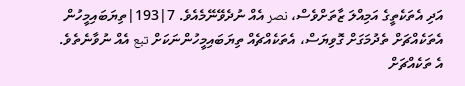އަދި އެތަކެތީގެ އަމިއްލަ ޒާތަށްވެސް، نصر އެއް ނުދެވޭނޭމެއެވެ. 7|193|ތިޔަބައިމީހުން އެތަކެއްޗަށް ތެދުމަގަށް ގޮވިޔަސް، އެތަކެއްޗެއް ތިޔަބައިމީހުންނަކަށް تبع އެއް ނުވާނެތެވެ. އެ ތަކެއްޗަށް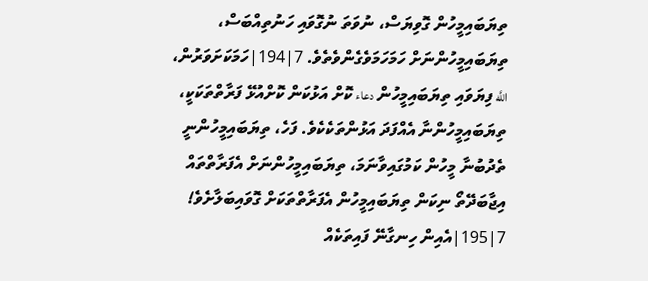ތިޔަބައިމީހުން ގޮވިޔަސް، ނުވަތަ ނުގޮވައި ހަނުތިއްބަސް، ތިޔަބައިމީހުންނަށް ހަމަހަމަވެގެންވެތެވެ. 7|194|ހަމަކަށަވަރުން، اللَّه ފިޔަވައި ތިޔަބައިމީހުން دعاء ކޮށް އަޅުކަން ކޮށްއުޅޭ ފަރާތްތަކަކީ، ތިޔަބައިމީހުންނާ އެއްފަދަ އަޅުންތަކެކެވެ. ފަހެ، ތިޔަބައިމީހުންނީ ތެދުބުނާ މީހުން ކަމުގައިވާނަމަ، ތިޔަބައިމީހުންނަށް އެފަރާތްތައް އިޖާބަދޭތޯ ނިކަން ތިޔަބައިމީހުން އެފަރާތްތަކަށް ގޮވައިބަލާށެވެ! 7|195|އެއިން ހިނގާނޭ ފައިތަކެއް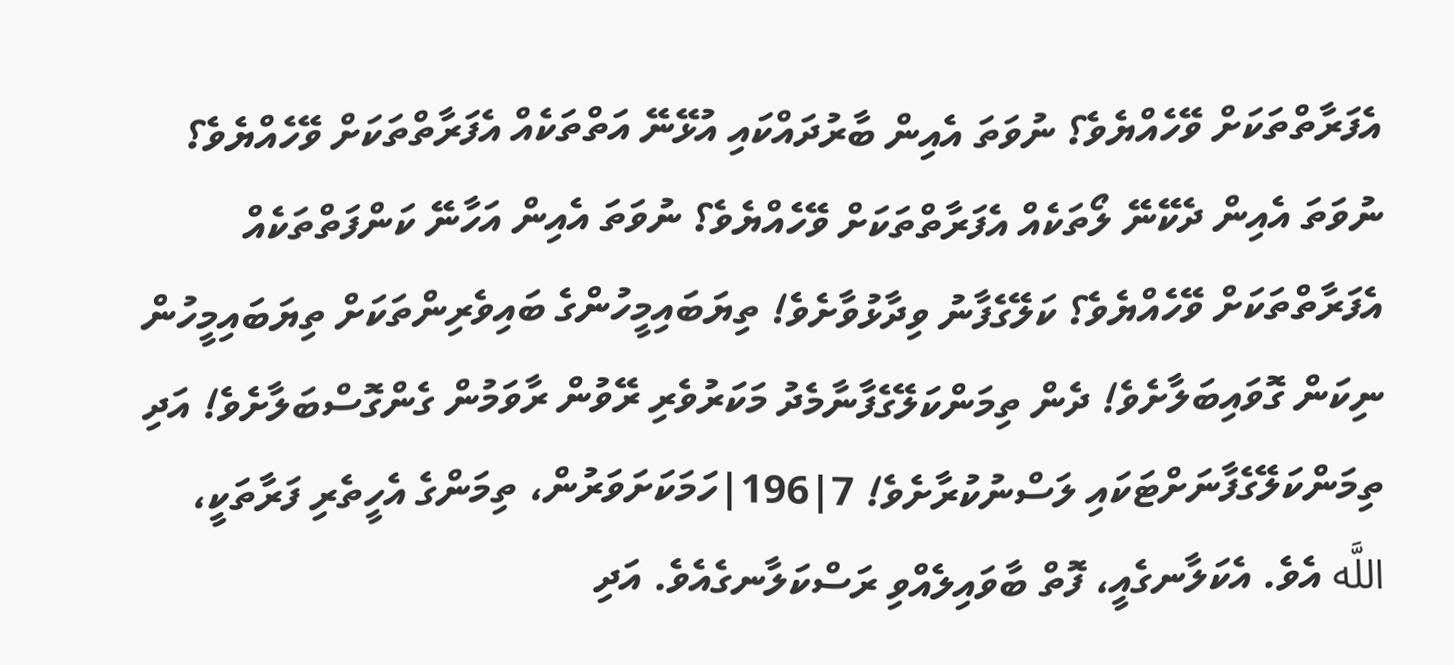އެފަރާތްތަކަށް ވޭހެއްޔެވެ؟ ނުވަތަ އެއިން ބާރުދައްކައި އުޅޭނޭ އަތްތަކެއް އެފަރާތްތަކަށް ވޭހެއްޔެވެ؟ ނުވަތަ އެއިން ދެކޭނޭ ލޯތަކެއް އެފަރާތްތަކަށް ވޭހެއްޔެވެ؟ ނުވަތަ އެއިން އަހާނޭ ކަންފަތްތަކެއް އެފަރާތްތަކަށް ވޭހެއްޔެވެ؟ ކަލޭގެފާނު ވިދާޅުވާށެވެ! ތިޔަބައިމީހުންގެ ބައިވެރިންތަކަށް ތިޔަބައިމީހުން ނިކަން ގޮވައިބަލާށެވެ! ދެން ތިމަންކަލޭގެފާނާމެދު މަކަރުވެރި ރޭވުން ރާވަމުން ގެންގޮސްބަލާށެވެ! އަދި ތިމަންކަލޭގެފާނަށްޓަކައި ލަސްނުކުރާށެވެ! 7|196|ހަމަކަށަވަރުން، ތިމަންގެ އެހީތެރި ފަރާތަކީ، اللَّه އެވެ. އެކަލާނގެއީ، ފޮތް ބާވައިލެއްވި ރަސްކަލާނގެއެވެ. އަދި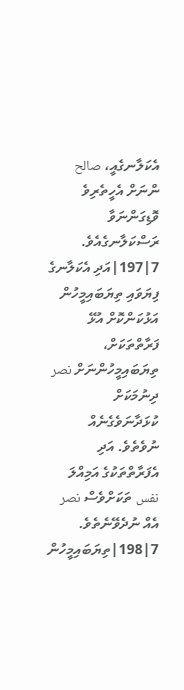އެކަލާނގެއީ، صالح ންނަށް އެހީތެރިވެ ވޮޑިގަންނަވާ ރަސްކަލާނގެއެވެ. 7|197|އަދި އެކަލާނގެ ފިޔަވައި ތިޔަބައިމީހުން އަޅުކަންކޮށް އުޅޭ ފަރާތްތަކަށް، ތިޔަބައިމީހުންނަށް نصر ދިނުމަކަށް ކުޅަދާނަވެގެނެއް ނުވެތެވެ. އަދި އެފަރާތްތަކުގެ އަމިއްލަ نفس ތަކަށްވެސް نصر އެއް ނުދެވޭނެތެވެ. 7|198|ތިޔަބައިމީހުން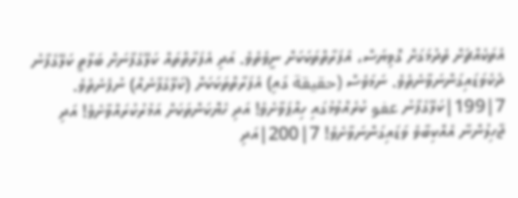އެތަކެއްޗަށް ތެދުމަގަށް ގޮވިޔަސް، އެފަރާތްތަކަކަށް ނީވެތެވެ. އަދި އެފަރާތްތައް ކަލޭގެފާނަށް ބަލާތީ ކަލޭގެފާނު ދެކެވަޑައިގަންނަވާނެތެވެ. ނަމަވެސް (حقيقة ގައި) އެފަރާތްތަކަކަށް (ކަލޭގެފާނެއް) ނުފެނެތެވެ. 7|199|ކަލޭގެފާނު عفو ކުރެއްވުމުގައި ހިއްޕަވާށެވެ! އަދި ހެޔޮކަންތަކަށް އަމުރުކުރައްވާށެވެ! އަދި ޖާހިލުންނާ އެއްކިބާވެ ވަޑައިގަންނަވާށެވެ! 7|200|އަދި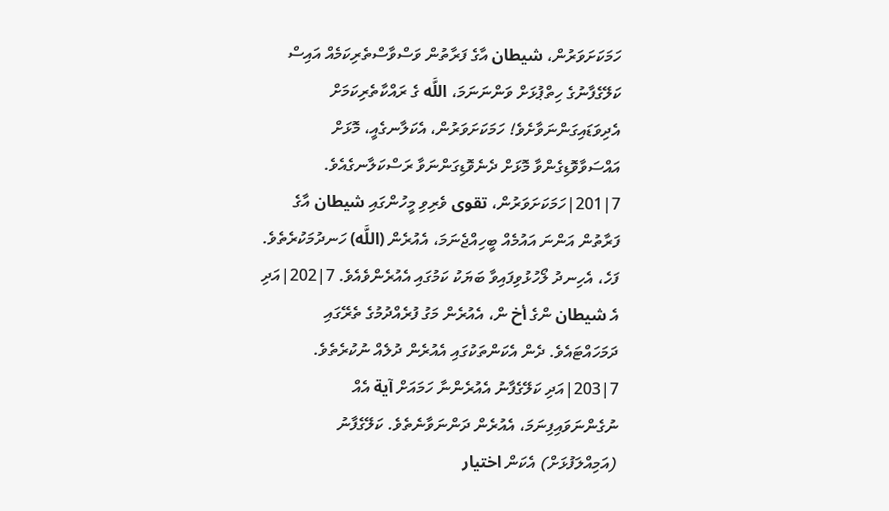ހަމަކަށަވަރުން، شيطان އާގެ ފަރާތުން ވަސްވާސްތެރިކަމެއް އައިސް ކަލޭގެފާނުގެ ހިތްޕުޅަށް ވަންނަނަމަ، اللَّه ގެ ރައްކާތެރިކަމަށް އެދިވަޑައިގަންނަވާށެވެ! ހަމަކަށަވަރުން، އެކަލާނގެއީ، މޮޅަށް އައްސަވާވޮޑިގެންވާ މޮޅަށް ދެނެވޮޑިގަންނަވާ ރަސްކަލާނގެއެވެ. 7|201|ހަމަކަށަވަރުން، تقوى ވެރިވި މީހުންގައި شيطان އާގެ ފަރާތުން އަންނަ އައުމެއް ބީހިއްޖެނަމަ، އެއުރެން (اللَّه) ހަނދުމަކުރެތެވެ. ފަހެ، އެހިނދު ލޯހުޅުވިފައިވާ ބަޔަކު ކަމުގައި އެއުރެންވެއެވެ. 7|202|އަދި އެ شيطان ންގެ أخ ން، އެއުރެން މަގު ފުރެއްދުމުގެ ތެރޭގައި ދަމަހައްޓައެވެ. ދެން އެކަންތަކުގައި އެއުރެން ދުލެއް ނުކުރެތެވެ. 7|203|އަދި ކަލޭގެފާނު އެއުރެންނާ ހަމައަށް آية އެއް ނުގެންނަވައިފިނަމަ، އެއުރެން ދަންނަވާނެތެވެ. ކަލޭގެފާނު (އަމިއްލަފުޅަށް) އެކަން اختيار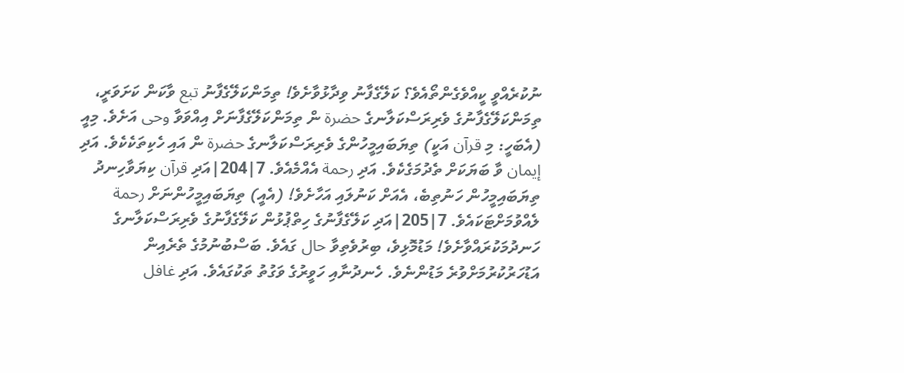ނުކުރެއްވީ ކީއްވެގެންތޯއެވެ؟ ކަލޭގެފާނު ވިދާޅުވާށެވެ! ތިމަންކަލޭގެފާނު تبع ވާކަން ކަށަވަރީ، ތިމަންކަލޭގެފާނުގެ ވެރިރަސްކަލާނގެ حضرة ން ތިމަންކަލޭގެފާނަށް އިއްވަވާ وحى އަށެވެ. މިއީ (އެބަހީ: މި قرآن އަކީ) ތިޔަބައިމީހުންގެ ވެރިރަސްކަލާނގެ حضرة ން އައި ހެކިތަކެކެވެ. އަދި إيمان ވާ ބަޔަކަށް ތެދުމަގެކެވެ. އަދި رحمة އެއްމެއެވެ. 7|204|އަދި قرآن ކިޔަވާހިނދު ތިޔަބައިމީހުން ހަނުތިބެ، އެއަށް ކަނުލައި އަހާށެވެ! (އެއީ) ތިޔަބައިމީހުންނަށް رحمة ލެއްވުމަށްޓަކައެވެ. 7|205|އަދި ކަލޭގެފާނުގެ ހިތްޕުޅުން ކަލޭގެފާނުގެ ވެރިރަސްކަލާނގެ ހަނދުމަކުރައްވާށެވެ! މަޑުމޮޅިވެ، ބިރުވެތިވާ حال ގައެވެ. ބަސްބުނުމުގެ ތެރެއިން އަޑުހަރުކުރުމަށްވުރެ މަޑުންނެވެ. ހެނދުނާއި ހަވީރުގެ ވަގުތު ތަކުގައެވެ. އަދި غافل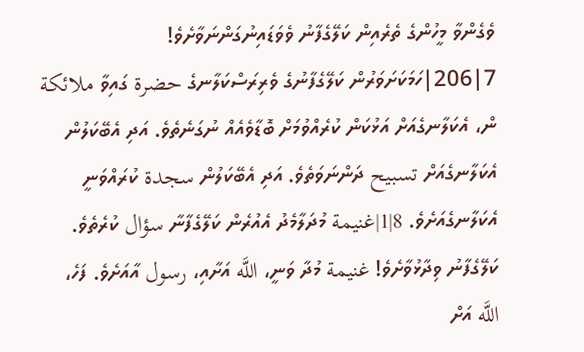ވެގެންވާ މީހުންގެ ތެރެއިން ކަލޭގެފާނު ވެވަޑައިނުގަންނަވާށެވެ! 7|206|ހަމަކަށަވަރުން ކަލޭގެފާނުގެ ވެރިރަސްކަލާނގެ حضرة ގައިވާ ملائكة ން، އެކަލާނގެއަށް އަޅުކަން ކުރެއްވުމަށް ބޮޑާވެއެއް ނުގަނެތެވެ. އަދި އެބޭކަލުން އެކަލާނގެއަށް تسبيح ދަންނަވަތެވެ. އަދި އެބޭކަލުން سجدة ކުރައްވަނީ އެކަލާނގެއަށެވެ. 8|1|غنيمة މުދަލާމެދު އެއުރެން ކަލޭގެފާނާ سؤال ކުރެތެވެ. ކަލޭގެފާނު ވިދާޅުވާށެވެ! غنيمة މުދާ ވަނީ، اللَّه އަށާއި، رسول އާއަށެވެ. ފަހެ، اللَّه އަށް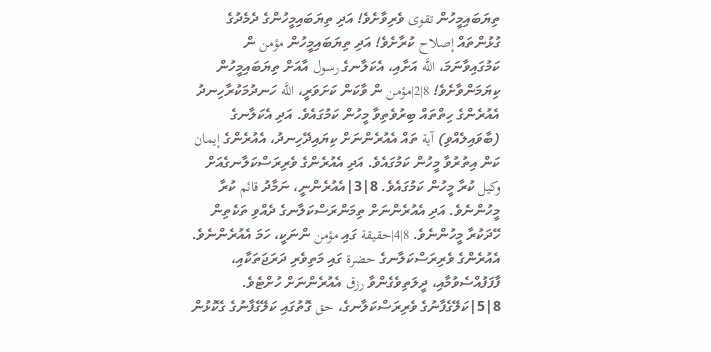ތިޔަބައިމީހުން تقوى ވެރިވާށެވެ! އަދި ތިޔަބައިމީހުންގެ ދެމެދުގެ ގުޅުންތައް إصلاح ކުރާށެވެ! އަދި ތިޔަބައިމީހުން مؤمن ން ކަމުގައިވާނަމަ، اللَّه އަށާއި، އެކަލާނގެ رسول އާއަށް ތިޔަބައިމީހުން ކިޔަމަންވާށެވެ! 8|2|مؤمن ން ވާކަން ކަށަވަރީ، اللَّه ހަނދުމަކުރާހިނދު އެއުރެންގެ ހިތްތައް ބިރުވެތިވާ މީހުން ކަމުގައެވެ. އަދި އެކަލާނގެ (ބާވައިލެއްވި) آية ތައް އެއުރެންނަށް ކިޔައިދޭހިނދު، އެއުރެންގެ إيمان ކަން އިތުރުވާ މީހުން ކަމުގައެވެ. އަދި އެއުރެންގެ ވެރިރަސްކަލާނގެއަށް وكيل ކުރާ މީހުން ކަމުގައެވެ. 8|3|އެއުރެންނީ، ނަމާދު قائم ކުރާ މީހުންނެވެ. އަދި އެއުރެންނަށް ތިމަންރަސްކަލާނގެ ދެއްވި ތަކެތިން ހޭދަކުރާ މީހުންނެވެ. 8|4|حقيقة ގައި مؤمن ންނަކީ، ހަމަ އެއުރެންނެވެ. އެއުރެންގެ ވެރިރަސްކަލާނގެ حضرة ގައި މަތިވެރި ދަރަޖަތަކާއި، ފާފަފުއްސެވުމާއި، ދީލަތިވެގެންވާ رزق އެއުރެންނަށް ހުށްޓެވެ. 8|5|ކަލޭގެފާނުގެ ވެރިރަސްކަލާނގެ، حق ގޮތުގައި ކަލޭގެފާނުގެ ގެކޮޅުން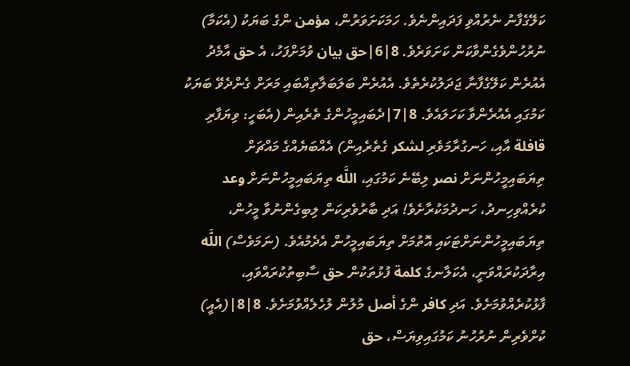ކަލޭގެފާނު ނެރުއްވި ފަދައިންނެވެ. ހަމަކަށަވަރުން، مؤمن ންގެ ބަޔަކު (އެކަމާ) ނުރުހުންވެގެންވާކަން ކަށަވަރެވެ. 8|6|حق بيان ވުމަށްފަހު، އެ حق އާމެދު އެއުރެން ކަލޭގެފާނާ ޖަދަލުކުރެތެވެ. އެއުރެން ބަލަބަލާތިއްބައި މަރަށް ގެންދެވޭ ބަޔަކު ކަމުގައި އެއުރެންވާ ކަހަލައެވެ. 8|7|ދެބައިމީހުންގެ ތެރެއިން (އެބަހީ: ވިޔަފާރި قافلة އާއި، ހަނގުރާމަވެރި لشكر ގެތެރެއިން) އެއްބަޔެއްގެ މައްޗަށް ތިޔަބައިމީހުންނަށް نصر ލިބޭނެ ކަމުގައި، اللَّه ތިޔަބައިމީހުންނަށް وعد ކުރެއްވިހިނދު، ހަނދުމަކުރާށެވެ! އަދި ބާރުވެރިކަން ލިބިގެންނުވާ މީހުން، ތިޔަބައިމީހުންނަށްޓަކައި އޮތުމަށް ތިޔަބައިމީހުން އެދެމުއެވެ. (ނަމަވެސް) اللَّه އިރާދަކުރައްވަނީ، އެކަލާނގެ كلمة ފުޅުތަކުން حق ސާބިތުކުރައްވައި، ފާޅުކުރެއްވުމަށެވެ. އަދި كافر ންގެ أصل މުލުން ލުހެލެއްވުމަށެވެ. 8|8|(އެއީ) ކުށްވެރިން ނުރުހުނު ކަމުގައިވިޔަސް، حق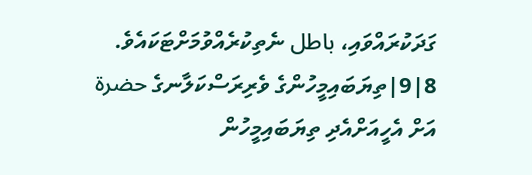ގަދަކުރައްވައި، باطل ނެތިކުރެއްވުމަށްޓަކައެވެ. 8|9|ތިޔަބައިމީހުންގެ ވެރިރަސްކަލާނގެ حضرة އަށް އެހީއަށްއެދި ތިޔަބައިމީހުން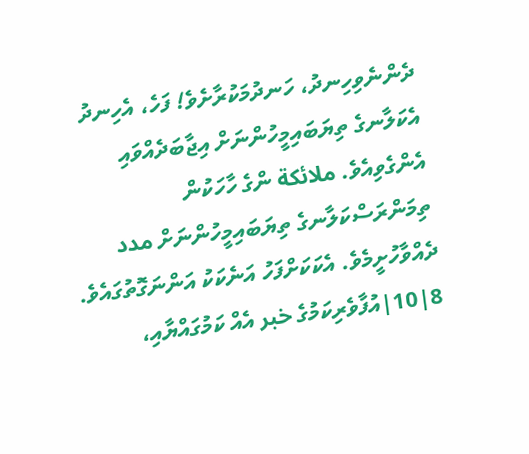ދެންނެވިހިނދު، ހަނދުމަކުރާށެވެ! ފަހެ، އެހިނދު އެކަލާނގެ ތިޔަބައިމީހުންނަށް އިޖާބަދެއްވައި އެންގެވިއެވެ. ملائكة ންގެ ހާހަކުން ތިމަންރަސްކަލާނގެ ތިޔަބައިމީހުންނަށް مدد ދެއްވާހުށީމެވެ. އެކަކަށްފަހު އަނެކަކު އަންނަގޮތުގައެވެ. 8|10|އުފާވެރިކަމުގެ خبر އެއް ކަމުގައްޔާއި،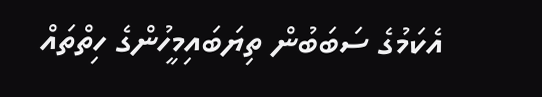އެކަމުގެ ސަބަބުން ތިޔަބައިމީހުންގެ ހިތްތައް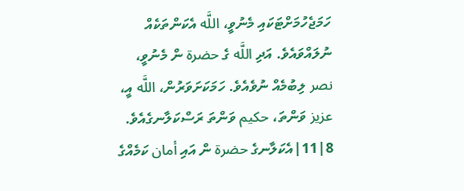ހަމަޖެހުމަށްޓަކައި މެނުވީ، اللَّه އެކަންތަކެއް ނުލައްވައެވެ. އަދި اللَّه ގެ حضرة ން މެނުވީ، نصر ލިބުމެއް ނުވެއެވެ. ހަމަކަށަވަރުން، اللَّه އީ، عزيز ވަންތަ، حكيم ވަންތަ ރަސްކަލާނގެއެވެ. 8|11|އެކަލާނގެ حضرة ން އައި أمان ކަމެއްގެ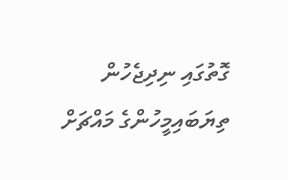ގޮތުގައި ނިދިޖެހުން ތިޔަބައިމީހުންގެ މައްޗަށް